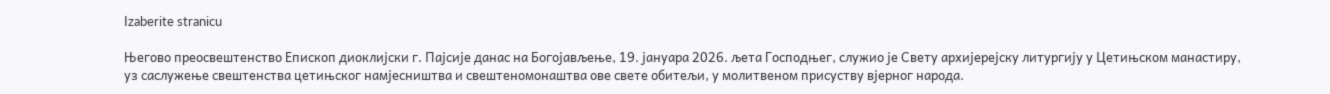Izaberite stranicu

Његово преосвештенство Епископ диоклијски г. Пајсије данас на Богојављење, 19. јануара 2026. љета Господњег, служио је Свету архијерејску литургију у Цетињском манастиру, уз саслужење свештенства цетињског намјесништва и свештеномонаштва ове свете обитељи, у молитвеном присуству вјерног народа.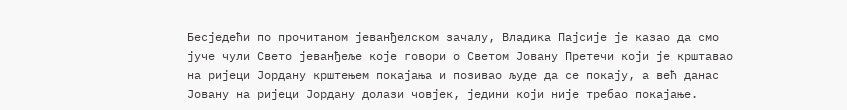Бесједећи по прочитаном јеванђелском зачалу, Владика Пајсије је казао да смо јуче чули Свето јеванђеље које говори о Светом Јовану Претечи који је крштавао на ријеци Јордану крштењем покајања и позивао људе да се покају, а већ данас Јовану на ријеци Јордану долази човјек, једини који није требао покајање.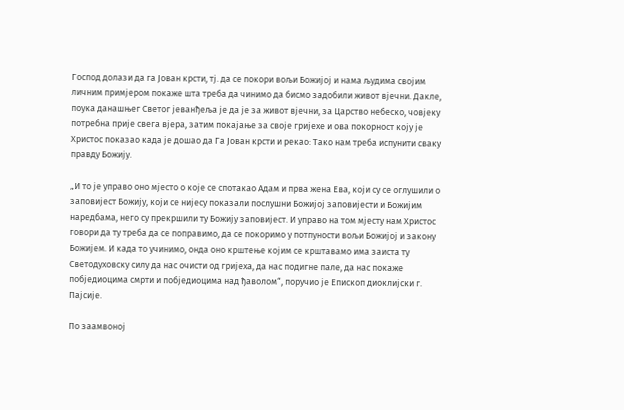Господ долази да га Јован крсти, тј. да се покори вољи Божијој и нама људима својим личним примјером покаже шта треба да чинимо да бисмо задобили живот вјечни. Дакле, поука данашњег Светог јеванђеља је да је за живот вјечни, за Царство небеско, човјеку потребна прије свега вјера, затим покајање за своје гријехе и ова покорност коју је Христос показао када је дошао да Га Јован крсти и рекао: Тако нам треба испунити сваку правду Божију.

„И то је управо оно мјесто о које се спотакао Адам и прва жена Ева, који су се оглушили о заповијест Божију, који се нијесу показали послушни Божијој заповијести и Божијим наредбама, него су прекршили ту Божију заповијест. И управо на том мјесту нам Христос говори да ту треба да се поправимо, да се покоримо у потпуности вољи Божијој и закону Божијем. И када то учинимо, онда оно крштење којим се крштавамо има заиста ту Светодуховску силу да нас очисти од гријеха, да нас подигне пале, да нас покаже побједиоцима смрти и побједиоцима над ђаволом“, поручио је Епископ диоклијски г. Пајсије.

По заамвоној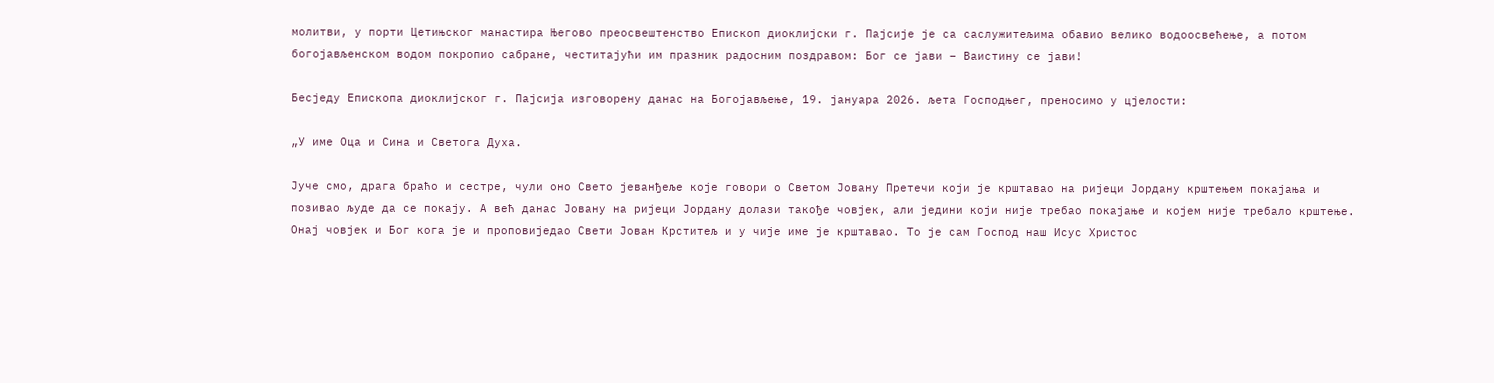молитви, у порти Цетињског манастира Његово преосвештенство Епископ диоклијски г. Пајсије је са саслужитељима обавио велико водоосвећење, а потом богојављенском водом покропио сабране, честитајући им празник радосним поздравом: Бог се јави – Ваистину се јави!

Бесједу Епископа диоклијског г. Пајсија изговорену данас на Богојављење, 19. јануара 2026. љета Господњег, преносимо у цјелости:

„У име Оца и Сина и Светога Духа.

Јуче смо, драга браћо и сестре, чули оно Свето јеванђеље које говори о Светом Јовану Претечи који је крштавао на ријеци Јордану крштењем покајања и позивао људе да се покају. А већ данас Јовану на ријеци Јордану долази такође човјек, али једини који није требао покајање и којем није требало крштење. Онај човјек и Бог кога је и проповиједао Свети Јован Крститељ и у чије име је крштавао. То је сам Господ наш Исус Христос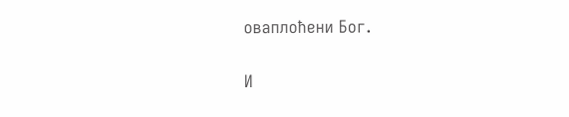оваплоћени Бог.

И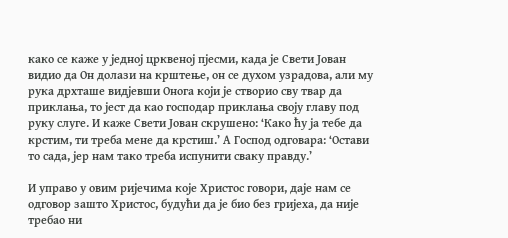како се каже у једној црквеној пјесми, када је Свети Јован видио да Он долази на крштење, он се духом узрадова, али му рука дрхташе видјевши Онога који је створио сву твар да приклања, то јест да као господар приклања своју главу под руку слуге. И каже Свети Јован скрушено: ‘Како ћу ја тебе да крстим, ти треба мене да крстиш.’ А Господ одговара: ‘Остави то сада, јер нам тако треба испунити сваку правду.’

И управо у овим ријечима које Христос говори, даје нам се одговор зашто Христос, будући да је био без гријеха, да није требао ни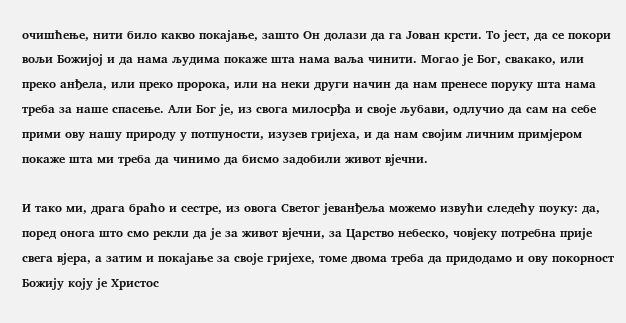очишћење, нити било какво покајање, зашто Он долази да га Јован крсти. То јест, да се покори вољи Божијој и да нама људима покаже шта нама ваља чинити. Могао је Бог, свакако, или преко анђела, или преко пророка, или на неки други начин да нам пренесе поруку шта нама треба за наше спасење. Али Бог је, из свога милосрђа и своје љубави, одлучио да сам на себе прими ову нашу природу у потпуности, изузев гријеха, и да нам својим личним примјером покаже шта ми треба да чинимо да бисмо задобили живот вјечни.

И тако ми, драга браћо и сестре, из овога Светог јеванђеља можемо извући следећу поуку: да, поред онога што смо рекли да је за живот вјечни, за Царство небеско, човјеку потребна прије свега вјера, а затим и покајање за своје гријехе, томе двома треба да придодамо и ову покорност Божију коју је Христос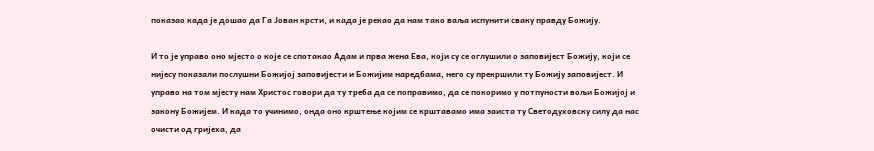показао када је дошао да Га Јован крсти, и када је рекао да нам тако ваља испунити сваку правду Божију.

И то је управо оно мјесто о које се спотакао Адам и прва жена Ева, који су се оглушили о заповијест Божију, који се нијесу показали послушни Божијој заповијести и Божијим наредбама, него су прекршили ту Божију заповијест. И управо на том мјесту нам Христос говори да ту треба да се поправимо, да се покоримо у потпуности вољи Божијој и закону Божијем. И када то учинимо, онда оно крштење којим се крштавамо има заиста ту Светодуховску силу да нас очисти од гријеха, да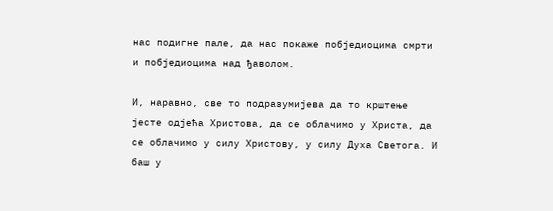нас подигне пале, да нас покаже побједиоцима смрти и побједиоцима над ђаволом.

И, наравно, све то подразумијева да то крштење јесте одјећа Христова, да се облачимо у Христа, да се облачимо у силу Христову, у силу Духа Светога. И баш у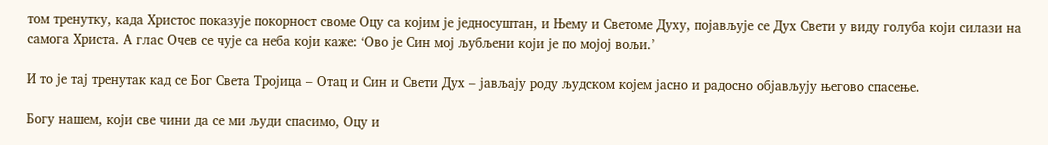том тренутку, када Христос показује покорност своме Оцу са којим је једносуштан, и Њему и Светоме Духу, појављује се Дух Свети у виду голуба који силази на самога Христа. А глас Очев се чује са неба који каже: ‘Ово је Син мој љубљени који је по мојој вољи.’

И то је тај тренутак кад се Бог Света Тројица – Отац и Син и Свети Дух – јављају роду људском којем јасно и радосно објављују његово спасење.

Богу нашем, који све чини да се ми људи спасимо, Оцу и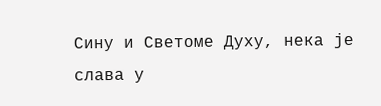Сину и Светоме Духу, нека је слава у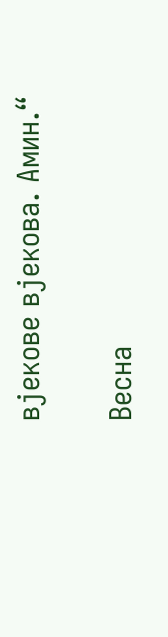вјекове вјекова. Амин.“

Весна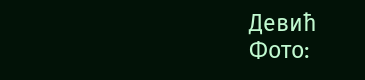Девић
Фото: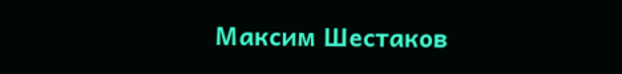Максим Шестаков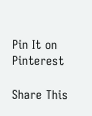Pin It on Pinterest

Share This